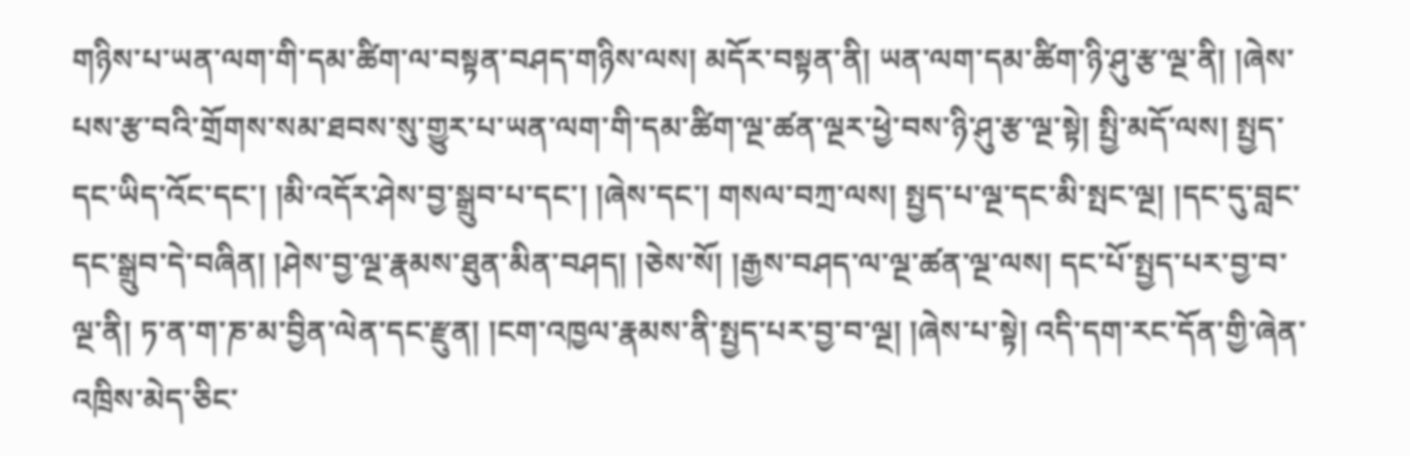གཉིས་པ་ཡན་ལག་གི་དམ་ཚིག་ལ་བསྟན་བཤད་གཉིས་ལས། མདོར་བསྟན་ནི། ཡན་ལག་དམ་ཚིག་ཉི་ཤུ་རྩ་ལྔ་ནི། །ཞེས་པས་རྩ་བའི་གྲོགས་སམ་ཐབས་སུ་གྱུར་པ་ཡན་ལག་གི་དམ་ཚིག་ལྔ་ཚན་ལྔར་ཕྱེ་བས་ཉི་ཤུ་རྩ་ལྔ་སྟེ། སྤྱི་མདོ་ལས། སྤྱད་དང་ཡིད་འོང་དང་། །མི་འདོར་ཤེས་བྱ་སྒྲུབ་པ་དང་། །ཞེས་དང་། གསལ་བཀྲ་ལས། སྤྱད་པ་ལྔ་དང་མི་སྤང་ལྔ། །དང་དུ་བླང་དང་སྒྲུབ་དེ་བཞིན། །ཤེས་བྱ་ལྔ་རྣམས་ཐུན་མིན་བཤད། །ཅེས་སོ། །རྒྱས་བཤད་ལ་ལྔ་ཚན་ལྔ་ལས། དང་པོ་སྤྱད་པར་བྱ་བ་ལྔ་ནི། ཏ་ན་ག་ཎ་མ་བྱིན་ལེན་དང་རྫུན། །ངག་འཁྱལ་རྣམས་ནི་སྤྱད་པར་བྱ་བ་ལྔ། །ཞེས་པ་སྟེ། འདི་དག་རང་དོན་གྱི་ཞེན་འཁྲིས་མེད་ཅིང་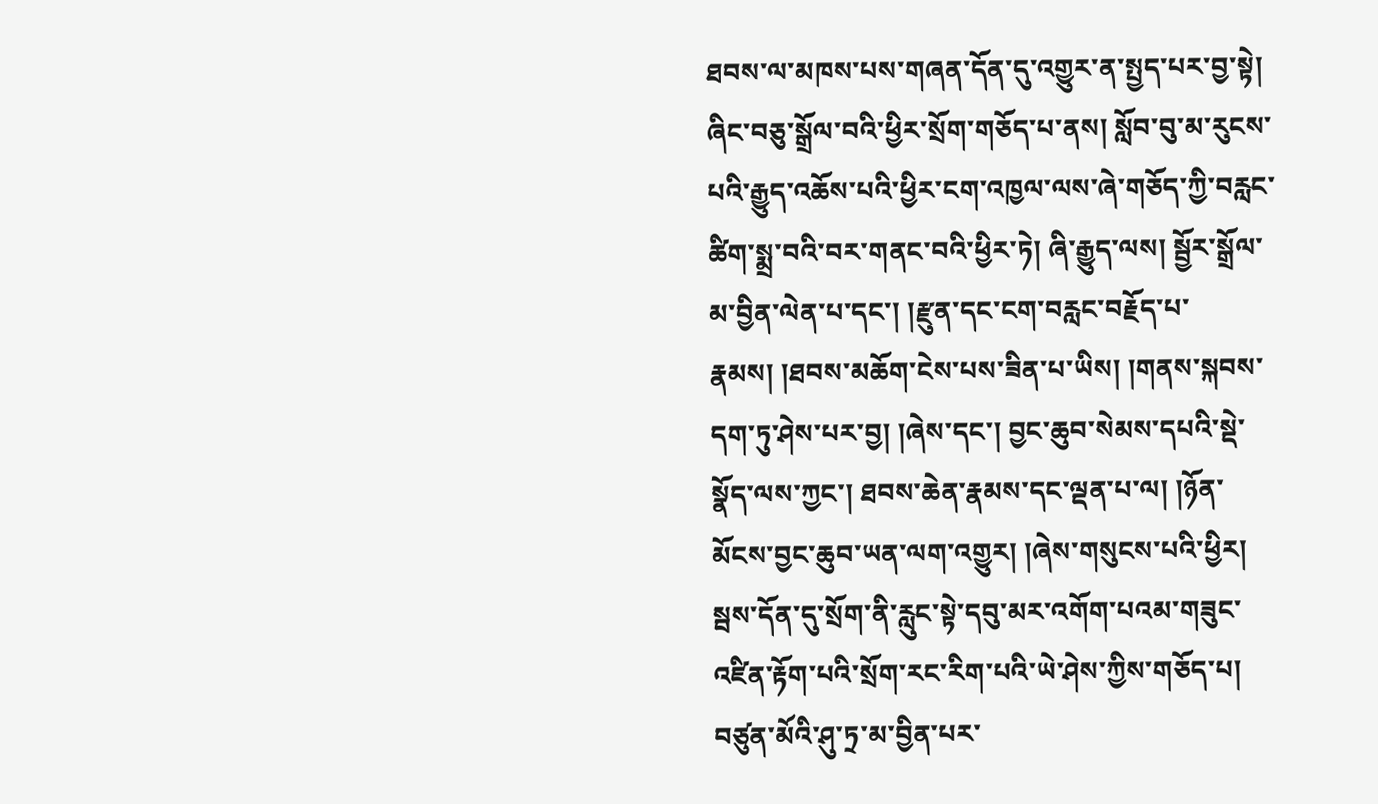ཐབས་ལ་མཁས་པས་གཞན་དོན་དུ་འགྱུར་ན་སྤྱད་པར་བྱ་སྟེ། ཞིང་བཅུ་སྒྲོལ་བའི་ཕྱིར་སྲོག་གཅོད་པ་ནས། སློབ་བུ་མ་རུངས་པའི་རྒྱུད་འཆོས་པའི་ཕྱིར་ངག་འཁྱལ་ལས་ཞེ་གཅོད་ཀྱི་བརླང་ཚིག་སྨྲ་བའི་བར་གནང་བའི་ཕྱིར་ཏེ། ཞི་རྒྱུད་ལས། སྦྱོར་སྒྲོལ་མ་བྱིན་ལེན་པ་དང་། །རྫུན་དང་ངག་བརླང་བརྗོད་པ་རྣམས། །ཐབས་མཆོག་ངེས་པས་ཟིན་པ་ཡིས། །གནས་སྐབས་དག་ཏུ་ཤེས་པར་བྱ། །ཞེས་དང་། བྱང་ཆུབ་སེམས་དཔའི་སྡེ་སྣོད་ལས་ཀྱང་། ཐབས་ཆེན་རྣམས་དང་ལྡན་པ་ལ། །ཉོན་མོངས་བྱང་ཆུབ་ཡན་ལག་འགྱུར། །ཞེས་གསུངས་པའི་ཕྱིར། སྦས་དོན་དུ་སྲོག་ནི་རླུང་སྟེ་དབུ་མར་འགོག་པའམ་གཟུང་འཛིན་རྟོག་པའི་སྲོག་རང་རིག་པའི་ཡེ་ཤེས་ཀྱིས་གཅོད་པ། བཙུན་མོའི་ཤུ་ཏྲ་མ་བྱིན་པར་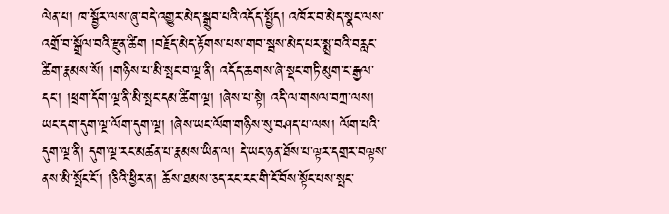ལེན་པ། ཁ་སྦྱོར་ལས་ཞུ་བདེ་འགྱུར་མེད་སྒྲུབ་པའི་འདོད་སྤྱོད། འཁོར་བ་མེད་སྣང་ལས་འགྲོ་བ་སྒྲོལ་བའི་རྫུན་ཚིག །བརྗོད་མེད་རྟོགས་པས་གབ་སྦས་མེད་པར་སྨྲ་བའི་བརླང་ཚིག་རྣམས་སོ། །གཉིས་པ་མི་སྤང་བ་ལྔ་ནི། འདོད་ཆགས་ཞེ་སྡང་གཏི་མུག་ང་རྒྱལ་དང་། །ཕྲག་དོག་ལྔ་ནི་མི་སྤང་དམ་ཚིག་ལྔ། །ཞེས་པ་སྟེ། འདི་ལ་གསལ་བཀྲ་ལས། ཡང་དག་དུག་ལྔ་ལོག་དུག་ལྔ། །ཞེས་ཡང་ལོག་གཉིས་སུ་བཤད་པ་ལས། ལོག་པའི་དུག་ལྔ་ནི། དུག་ལྔ་རང་མཚན་པ་རྣམས་ཡིན་ལ། དེ་ཡང་ཉན་ཐོས་པ་ལྟར་དགྲར་བལྟས་ནས་མི་སྤོང་ངོ་། །ཅིའི་ཕྱིར་ན། ཆོས་ཐམས་ཅད་རང་རང་གི་ངོ་བོས་སྟོང་པས་སྤང་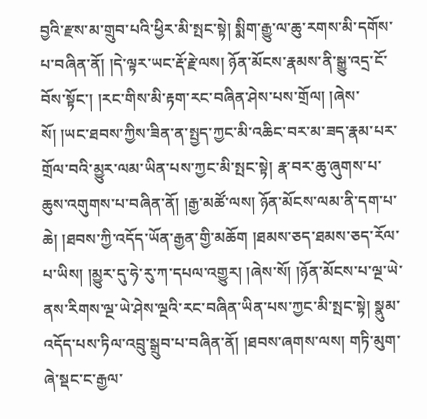བྱའི་རྫས་མ་གྲུབ་པའི་ཕྱིར་མི་སྤང་སྟེ། སྨིག་རྒྱུ་ལ་ཆུ་རགས་མི་དགོས་པ་བཞིན་ནོ། །དེ་ལྟར་ཡང་རྡོ་རྗེ་ལས། ཉོན་མོངས་རྣམས་ནི་སྒྱུ་འདྲ་ངོ་བོས་སྟོང་། །རང་གིས་མི་རྟག་རང་བཞིན་ཤེས་པས་གྲོལ། །ཞེས་སོ། །ཡང་ཐབས་ཀྱིས་ཟིན་ན་སྤྱད་ཀྱང་མི་འཆིང་བར་མ་ཟད་རྣམ་པར་གྲོལ་བའི་མྱུར་ལམ་ཡིན་པས་ཀྱང་མི་སྤང་སྟེ། རྣ་བར་ཆུ་ཞུགས་པ་ཆུས་འགུགས་པ་བཞིན་ནོ། །རྒྱ་མཚོ་ལས། ཉོན་མོངས་ལམ་ནི་དག་པ་ཆེ། །ཐབས་ཀྱི་འདོད་ཡོན་རྒྱན་གྱི་མཆོག །ཐམས་ཅད་ཐམས་ཅད་རོལ་པ་ཡིས། །མྱུར་དུ་ཧེ་རུ་ཀ་དཔལ་འགྱུར། །ཞེས་སོ། །ཉོན་མོངས་པ་ལྔ་ཡེ་ནས་རིགས་ལྔ་ཡེ་ཤེས་ལྔའི་རང་བཞིན་ཡིན་པས་ཀྱང་མི་སྤང་སྟེ། སྣུམ་འདོད་པས་ཏིལ་འབྲུ་སྒྲུབ་པ་བཞིན་ནོ། །ཐབས་ཞགས་ལས། གཏི་མུག་ཞེ་སྡང་ང་རྒྱལ་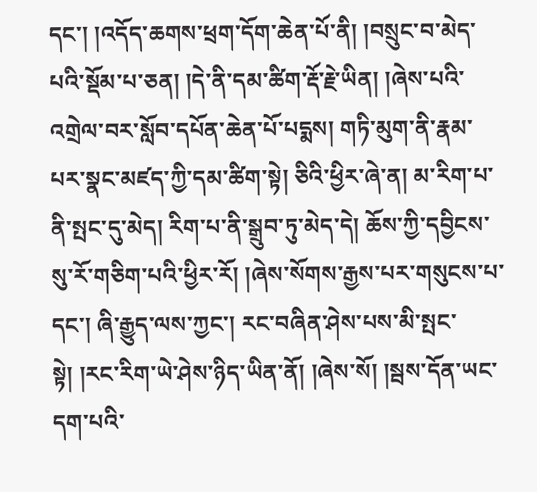དང་། །འདོད་ཆགས་ཕྲག་དོག་ཆེན་པོ་ནི། །བསྲུང་བ་མེད་པའི་སྡོམ་པ་ཅན། །དེ་ནི་དམ་ཚིག་རྡོ་རྗེ་ཡིན། །ཞེས་པའི་འགྲེལ་བར་སློབ་དཔོན་ཆེན་པོ་པདྨས། གཏི་མུག་ནི་རྣམ་པར་སྣང་མཛད་ཀྱི་དམ་ཚིག་སྟེ། ཅིའི་ཕྱིར་ཞེ་ན། མ་རིག་པ་ནི་སྤང་དུ་མེད། རིག་པ་ནི་སྒྲུབ་ཏུ་མེད་དེ། ཆོས་ཀྱི་དབྱིངས་སུ་རོ་གཅིག་པའི་ཕྱིར་རོ། །ཞེས་སོགས་རྒྱས་པར་གསུངས་པ་དང་། ཞི་རྒྱུད་ལས་ཀྱང་། རང་བཞིན་ཤེས་པས་མི་སྤང་སྟེ། །རང་རིག་ཡེ་ཤེས་ཉིད་ཡིན་ནོ། །ཞེས་སོ། །སྦས་དོན་ཡང་དག་པའི་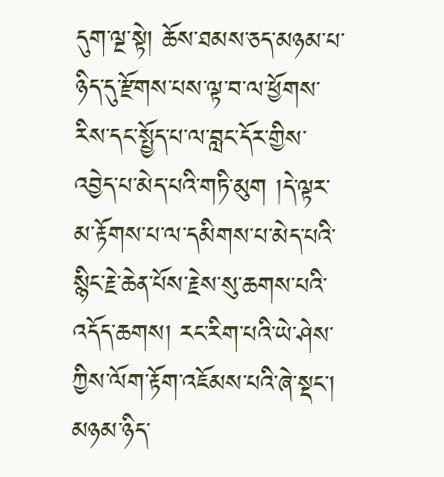དུག་ལྔ་སྟེ། ཆོས་ཐམས་ཅད་མཉམ་པ་ཉིད་དུ་རྫོགས་པས་ལྟ་བ་ལ་ཕྱོགས་རིས་དང་སྤྱོད་པ་ལ་བླང་དོར་གྱིས་འབྱེད་པ་མེད་པའི་གཏི་མུག །དེ་ལྟར་མ་རྟོགས་པ་ལ་དམིགས་པ་མེད་པའི་སྙིང་རྗེ་ཆེན་པོས་རྗེས་སུ་ཆགས་པའི་འདོད་ཆགས། རང་རིག་པའི་ཡེ་ཤེས་ཀྱིས་ལོག་རྟོག་འཇོམས་པའི་ཞེ་སྡང་། མཉམ་ཉིད་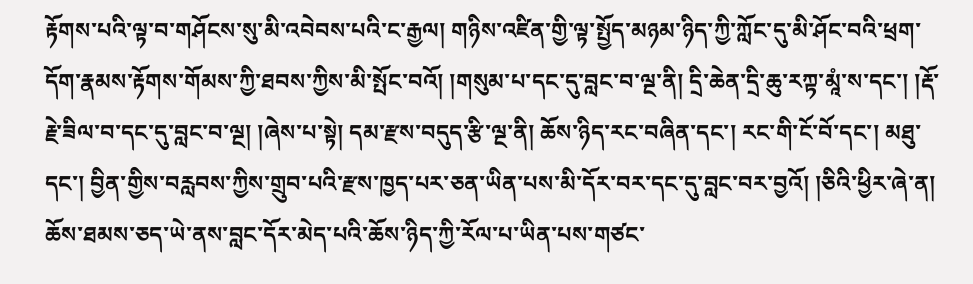རྟོགས་པའི་ལྟ་བ་གཤོངས་སུ་མི་འབེབས་པའི་ང་རྒྱལ། གཉིས་འཛིན་གྱི་ལྟ་སྤྱོད་མཉམ་ཉིད་ཀྱི་ཀློང་དུ་མི་ཤོང་བའི་ཕྲག་དོག་རྣམས་རྟོགས་གོམས་ཀྱི་ཐབས་ཀྱིས་མི་སྤོང་བའོ། །གསུམ་པ་དང་དུ་བླང་བ་ལྔ་ནི། དྲི་ཆེན་དྲི་ཆུ་རཀྟ་མཱཾ་ས་དང་། །རྡོ་རྗེ་ཟིལ་བ་དང་དུ་བླང་བ་ལྔ། །ཞེས་པ་སྟེ། དམ་རྫས་བདུད་རྩི་ལྔ་ནི། ཆོས་ཉིད་རང་བཞིན་དང་། རང་གི་ངོ་བོ་དང་། མཐུ་དང་། བྱིན་གྱིས་བརླབས་ཀྱིས་གྲུབ་པའི་རྫས་ཁྱད་པར་ཅན་ཡིན་པས་མི་དོར་བར་དང་དུ་བླང་བར་བྱའོ། །ཅིའི་ཕྱིར་ཞེ་ན། ཆོས་ཐམས་ཅད་ཡེ་ནས་བླང་དོར་མེད་པའི་ཆོས་ཉིད་ཀྱི་རོལ་པ་ཡིན་པས་གཙང་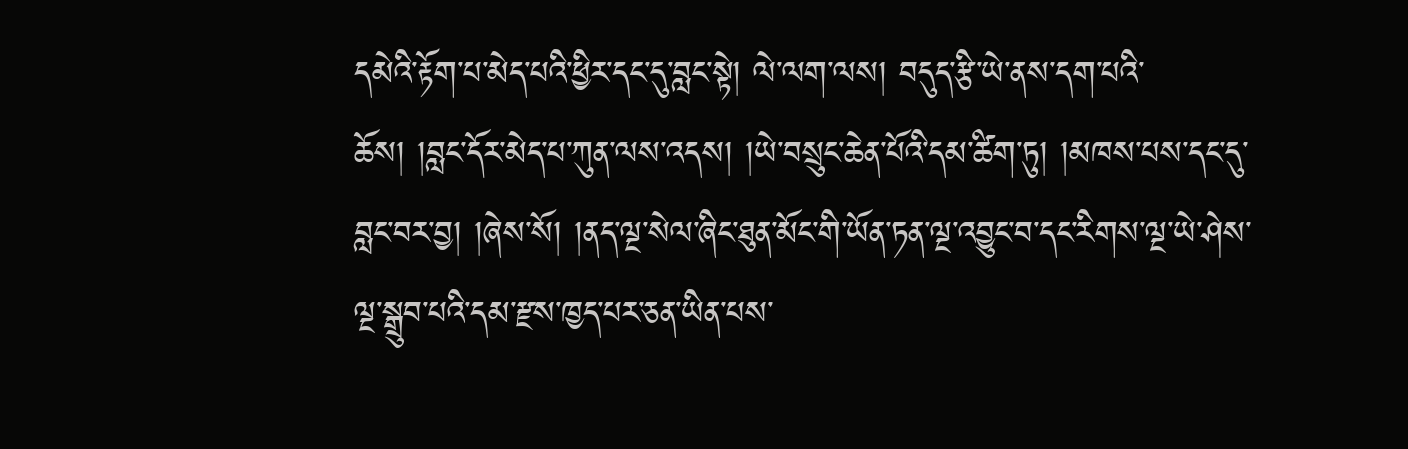དམེའི་རྟོག་པ་མེད་པའི་ཕྱིར་དང་དུ་བླང་སྟེ། ལེ་ལག་ལས། བདུད་རྩི་ཡེ་ནས་དག་པའི་ཆོས། །བླང་དོར་མེད་པ་ཀུན་ལས་འདས། །ཡེ་བསྲུང་ཆེན་པོའི་དམ་ཚིག་ཏུ། །མཁས་པས་དང་དུ་བླང་བར་བྱ། །ཞེས་སོ། །ནད་ལྔ་སེལ་ཞིང་ཐུན་མོང་གི་ཡོན་ཏན་ལྔ་འབྱུང་བ་དང་རིགས་ལྔ་ཡེ་ཤེས་ལྔ་སྒྲུབ་པའི་དམ་རྫས་ཁྱད་པར་ཅན་ཡིན་པས་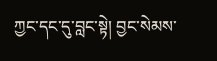ཀྱང་དང་དུ་བླང་སྟེ། བྱང་སེམས་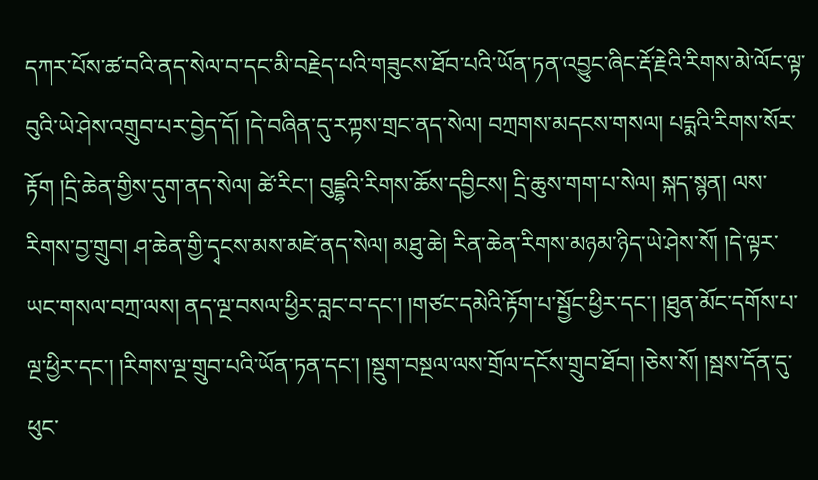དཀར་པོས་ཚ་བའི་ནད་སེལ་བ་དང་མི་བརྗེད་པའི་གཟུངས་ཐོབ་པའི་ཡོན་ཏན་འབྱུང་ཞིང་རྡོ་རྗེའི་རིགས་མེ་ལོང་ལྟ་བུའི་ཡེ་ཤེས་འགྲུབ་པར་བྱེད་དོ། །དེ་བཞིན་དུ་རཀྟས་གྲང་ནད་སེལ། བཀྲགས་མདངས་གསལ། པདྨའི་རིགས་སོར་རྟོག །དྲི་ཆེན་གྱིས་དུག་ནད་སེལ། ཚེ་རིང་། བུདྡྷའི་རིགས་ཆོས་དབྱིངས། དྲི་ཆུས་གག་པ་སེལ། སྐད་སྙན། ལས་རིགས་བྱ་གྲུབ། ཤ་ཆེན་གྱི་དྭངས་མས་མཛེ་ནད་སེལ། མཐུ་ཆེ། རིན་ཆེན་རིགས་མཉམ་ཉིད་ཡེ་ཤེས་སོ། །དེ་ལྟར་ཡང་གསལ་བཀྲ་ལས། ནད་ལྔ་བསལ་ཕྱིར་བླང་བ་དང་། །གཙང་དམེའི་རྟོག་པ་སྦྱོང་ཕྱིར་དང་། །ཐུན་མོང་དགོས་པ་ལྔ་ཕྱིར་དང་། །རིགས་ལྔ་གྲུབ་པའི་ཡོན་ཏན་དང་། །སྡུག་བསྔལ་ལས་གྲོལ་དངོས་གྲུབ་ཐོབ། །ཅེས་སོ། །སྦས་དོན་དུ་ཕུང་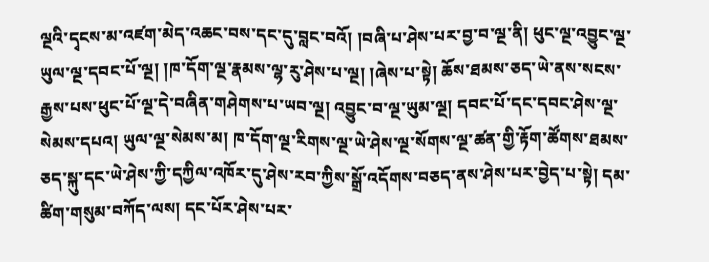ལྔའི་དྭངས་མ་འཛག་མེད་འཆང་བས་དང་དུ་བླང་བའོ། །བཞི་པ་ཤེས་པར་བྱ་བ་ལྔ་ནི། ཕུང་ལྔ་འབྱུང་ལྔ་ཡུལ་ལྔ་དབང་པོ་ལྔ། །ཁ་དོག་ལྔ་རྣམས་ལྷ་རུ་ཤེས་པ་ལྔ། །ཞེས་པ་སྟེ། ཆོས་ཐམས་ཅད་ཡེ་ནས་སངས་རྒྱས་པས་ཕུང་པོ་ལྔ་དེ་བཞིན་གཤེགས་པ་ཡབ་ལྔ། འབྱུང་བ་ལྔ་ཡུམ་ལྔ། དབང་པོ་དང་དབང་ཤེས་ལྔ་སེམས་དཔའ། ཡུལ་ལྔ་སེམས་མ། ཁ་དོག་ལྔ་རིགས་ལྔ་ཡེ་ཤེས་ལྔ་སོགས་ལྔ་ཚན་གྱི་རྟོག་ཚོགས་ཐམས་ཅད་སྐུ་དང་ཡེ་ཤེས་ཀྱི་དཀྱིལ་འཁོར་དུ་ཤེས་རབ་ཀྱིས་སྒྲོ་འདོགས་བཅད་ནས་ཤེས་པར་བྱེད་པ་སྟེ། དམ་ཚིག་གསུམ་བཀོད་ལས། དང་པོར་ཤེས་པར་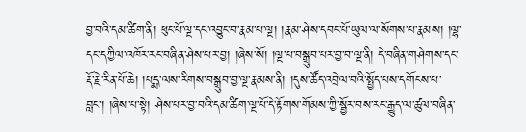བྱ་བའི་དམ་ཚིག་ནི། ཕུང་པོ་ལྔ་དང་འབྱུང་བ་རྣམ་པ་ལྔ། །རྣམ་ཤེས་དབང་པོ་ཡུལ་ལ་སོགས་པ་རྣམས། །ལྷ་དང་དཀྱིལ་འཁོར་རང་བཞིན་ཤེས་པར་བྱ། །ཞེས་སོ། །ལྔ་པ་བསྒྲུབ་པར་བྱ་བ་ལྔ་ནི། དེ་བཞིན་གཤེགས་དང་རྡོ་རྗེ་རིན་པོ་ཆེ། །པདྨ་ལས་རིགས་བསྒྲུབ་བྱ་ལྔ་རྣམས་ནི། །དུས་ཚོད་འབྲེལ་བའི་སྤྱོད་པས་དགོངས་པ་བླང་། །ཞེས་པ་སྟེ། ཤེས་པར་བྱ་བའི་དམ་ཚིག་ལྔ་པོ་དེ་རྟོགས་གོམས་ཀྱི་སྦྱོར་བས་རང་རྒྱུད་ལ་ཚུལ་བཞིན་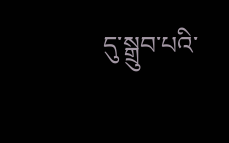དུ་སྒྲུབ་པའི་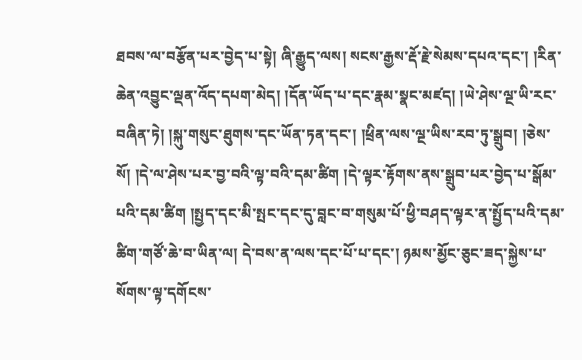ཐབས་ལ་བརྩོན་པར་བྱེད་པ་སྟེ། ཞི་རྒྱུད་ལས། སངས་རྒྱས་རྡོ་རྗེ་སེམས་དཔའ་དང་། །རིན་ཆེན་འབྱུང་ལྡན་འོད་དཔག་མེད། །དོན་ཡོད་པ་དང་རྣམ་སྣང་མཛད། །ཡེ་ཤེས་ལྔ་ཡི་རང་བཞིན་ཏེ། །སྐུ་གསུང་ཐུགས་དང་ཡོན་ཏན་དང་། །ཕྲིན་ལས་ལྔ་ཡིས་རབ་ཏུ་སྒྲུབ། །ཅེས་སོ། །དེ་ལ་ཤེས་པར་བྱ་བའི་ལྟ་བའི་དམ་ཚིག །དེ་ལྟར་རྟོགས་ནས་སྒྲུབ་པར་བྱེད་པ་སྒོམ་པའི་དམ་ཚིག །སྤྱད་དང་མི་སྤང་དང་དུ་བླང་བ་གསུམ་པོ་ཕྱི་བཤད་ལྟར་ན་སྤྱོད་པའི་དམ་ཚིག་གཙོ་ཆེ་བ་ཡིན་ལ། དེ་བས་ན་ལས་དང་པོ་པ་དང་། ཉམས་མྱོང་ཅུང་ཟད་སྐྱེས་པ་སོགས་ལྟ་དགོངས་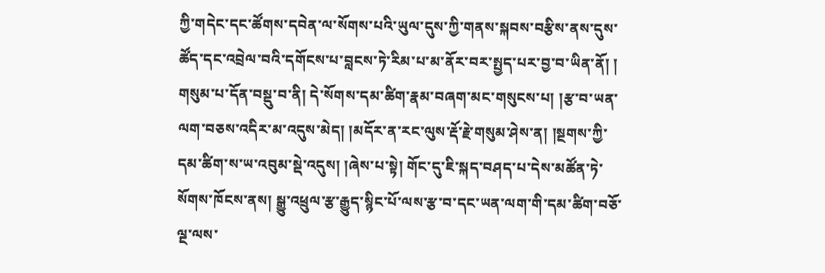ཀྱི་གདེང་དང་ཚོགས་དབེན་ལ་སོགས་པའི་ཡུལ་དུས་ཀྱི་གནས་སྐབས་བརྩིས་ནས་དུས་ཚོད་དང་འབྲེལ་བའི་དགོངས་པ་བླངས་ཏེ་རིམ་པ་མ་ནོར་བར་སྤྱད་པར་བྱ་བ་ཡིན་ནོ། །
གསུམ་པ་དོན་བསྡུ་བ་ནི། དེ་སོགས་དམ་ཚིག་རྣམ་བཞག་མང་གསུངས་པ། །རྩ་བ་ཡན་ལག་བཅས་འདིར་མ་འདུས་མེད། །མདོར་ན་རང་ལུས་རྡོ་རྗེ་གསུམ་ཤེས་ན། །སྔགས་ཀྱི་དམ་ཚིག་ས་ཡ་འབུམ་སྡེ་འདུས། །ཞེས་པ་སྟེ། གོང་དུ་ཇི་སྐད་བཤད་པ་དེས་མཚོན་ཏེ་སོགས་ཁོངས་ནས། སྒྱུ་འཕྲུལ་རྩ་རྒྱུད་སྙིང་པོ་ལས་རྩ་བ་དང་ཡན་ལག་གི་དམ་ཚིག་བཅོ་ལྔ་ལས་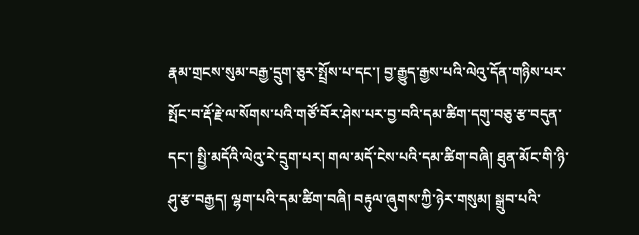རྣམ་གྲངས་སུམ་བརྒྱ་དྲུག་ཅུར་སྤྲོས་པ་དང་། བྱ་རྒྱུད་རྒྱས་པའི་ལེའུ་དོན་གཉིས་པར་སྤོང་བ་རྡོ་རྗེ་ལ་སོགས་པའི་གཙོ་བོར་ཤེས་པར་བྱ་བའི་དམ་ཚིག་དགུ་བཅུ་རྩ་བདུན་དང་། སྤྱི་མདོའི་ལེའུ་རེ་དྲུག་པར། གལ་མདོ་ངེས་པའི་དམ་ཚིག་བཞི། ཐུན་མོང་གི་ཉི་ཤུ་རྩ་བརྒྱད། ལྷག་པའི་དམ་ཚིག་བཞི། བརྟུལ་ཞུགས་ཀྱི་ཉེར་གསུམ། སྒྲུབ་པའི་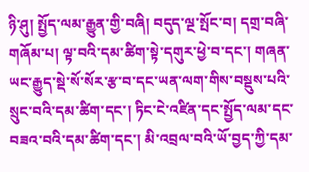ཉི་ཤུ། སྤྱོད་ལམ་རྒྱུན་གྱི་བཞི། བདུད་ལྔ་སྤོང་བ། དགྲ་བཞི་གཞོམ་པ། ལྟ་བའི་དམ་ཚིག་སྟེ་དགུར་ཕྱེ་བ་དང་། གཞན་ཡང་རྒྱུད་སྡེ་སོ་སོར་རྩ་བ་དང་ཡན་ལག་གིས་བསྡུས་པའི་སྲུང་བའི་དམ་ཚིག་དང་། ཏིང་ངེ་འཛིན་དང་སྤྱོད་ལམ་དང་བཟའ་བའི་དམ་ཚིག་དང་། མི་འབྲལ་བའི་ཡོ་བྱད་ཀྱི་དམ་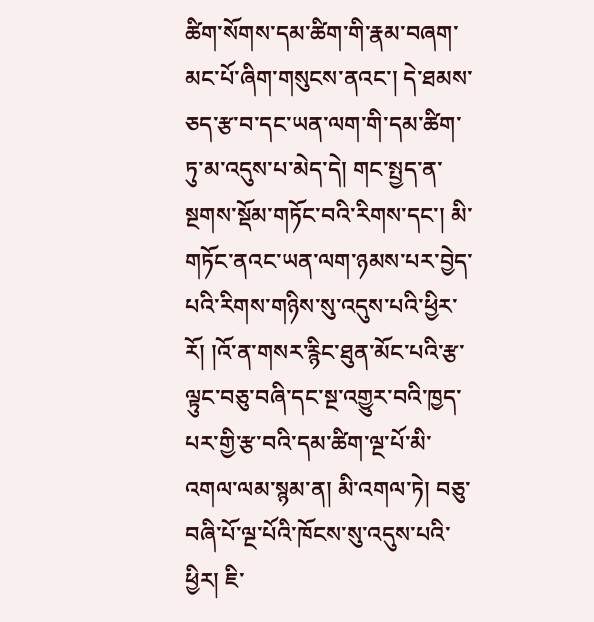ཚིག་སོགས་དམ་ཚིག་གི་རྣམ་བཞག་མང་པོ་ཞིག་གསུངས་ནའང་། དེ་ཐམས་ཅད་རྩ་བ་དང་ཡན་ལག་གི་དམ་ཚིག་ཏུ་མ་འདུས་པ་མེད་དེ། གང་སྤྱད་ན་སྔགས་སྡོམ་གཏོང་བའི་རིགས་དང་། མི་གཏོང་ནའང་ཡན་ལག་ཉམས་པར་བྱེད་པའི་རིགས་གཉིས་སུ་འདུས་པའི་ཕྱིར་རོ། །འོ་ན་གསར་རྙིང་ཐུན་མོང་པའི་རྩ་ལྟུང་བཅུ་བཞི་དང་སྔ་འགྱུར་བའི་ཁྱད་པར་གྱི་རྩ་བའི་དམ་ཚིག་ལྔ་པོ་མི་འགལ་ལམ་སྙམ་ན། མི་འགལ་ཏེ། བཅུ་བཞི་པོ་ལྔ་པོའི་ཁོངས་སུ་འདུས་པའི་ཕྱིར། ཇི་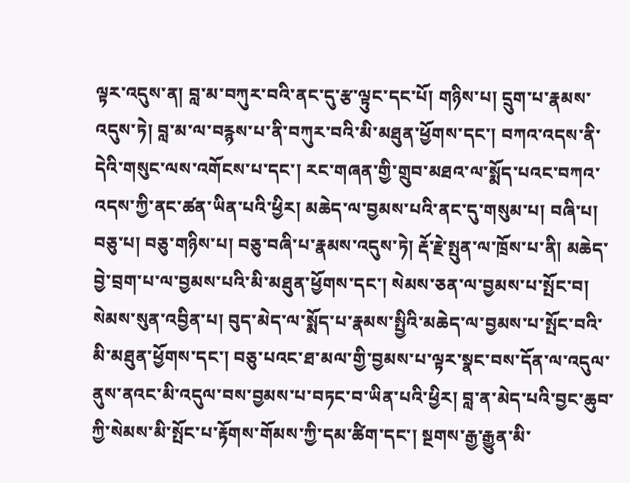ལྟར་འདུས་ན། བླ་མ་བཀུར་བའི་ནང་དུ་རྩ་ལྟུང་དང་པོ། གཉིས་པ། དྲུག་པ་རྣམས་འདུས་ཏེ། བླ་མ་ལ་བརྙས་པ་ནི་བཀུར་བའི་མི་མཐུན་ཕྱོགས་དང་། བཀའ་འདས་ནི་དེའི་གསུང་ལས་འགོངས་པ་དང་། རང་གཞན་གྱི་གྲུབ་མཐའ་ལ་སྨོད་པའང་བཀའ་འདས་ཀྱི་ནང་ཚན་ཡིན་པའི་ཕྱིར། མཆེད་ལ་བྱམས་པའི་ནང་དུ་གསུམ་པ། བཞི་པ། བཅུ་པ། བཅུ་གཉིས་པ། བཅུ་བཞི་པ་རྣམས་འདུས་ཏེ། རྡོ་རྗེ་སྤུན་ལ་ཁྲོས་པ་ནི། མཆེད་བྱེ་བྲག་པ་ལ་བྱམས་པའི་མི་མཐུན་ཕྱོགས་དང་། སེམས་ཅན་ལ་བྱམས་པ་སྤོང་བ། སེམས་སུན་འབྱིན་པ། བུད་མེད་ལ་སྨོད་པ་རྣམས་སྤྱིའི་མཆེད་ལ་བྱམས་པ་སྤོང་བའི་མི་མཐུན་ཕྱོགས་དང་། བཅུ་པའང་ཐ་མལ་གྱི་བྱམས་པ་ལྟར་སྣང་བས་དོན་ལ་འདུལ་ནུས་ནའང་མི་འདུལ་བས་བྱམས་པ་བཏང་བ་ཡིན་པའི་ཕྱིར། བླ་ན་མེད་པའི་བྱང་ཆུབ་ཀྱི་སེམས་མི་སྤོང་པ་རྟོགས་གོམས་ཀྱི་དམ་ཚིག་དང་། སྔགས་རྒྱ་རྒྱུན་མི་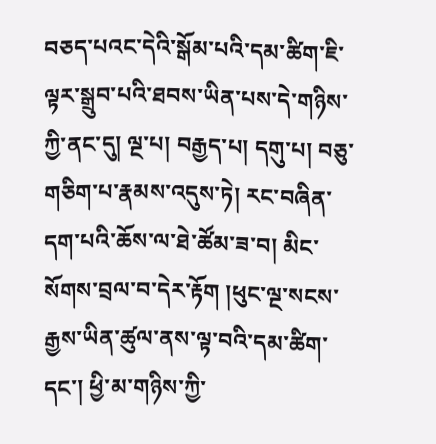བཅད་པའང་དེའི་སྒོམ་པའི་དམ་ཚིག་ཇི་ལྟར་སྒྲུབ་པའི་ཐབས་ཡིན་པས་དེ་གཉིས་ཀྱི་ནང་དུ། ལྔ་པ། བརྒྱད་པ། དགུ་པ། བཅུ་གཅིག་པ་རྣམས་འདུས་ཏེ། རང་བཞིན་དག་པའི་ཆོས་ལ་ཐེ་ཚོམ་ཟ་བ། མིང་སོགས་བྲལ་བ་དེར་རྟོག །ཕུང་ལྔ་སངས་རྒྱས་ཡིན་ཚུལ་ནས་ལྟ་བའི་དམ་ཚིག་དང་། ཕྱི་མ་གཉིས་ཀྱི་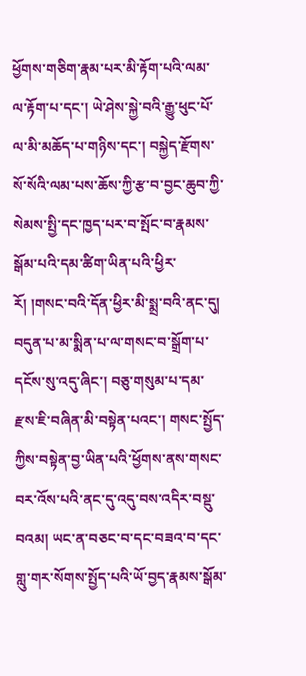ཕྱོགས་གཅིག་རྣམ་པར་མི་རྟོག་པའི་ལམ་ལ་རྟོག་པ་དང་། ཡེ་ཤེས་སྐྱེ་བའི་རྒྱུ་ཕུང་པོ་ལ་མི་མཆོད་པ་གཉིས་དང་། བསྐྱེད་རྫོགས་སོ་སོའི་ལམ་པས་ཆོས་ཀྱི་རྩ་བ་བྱང་ཆུབ་ཀྱི་སེམས་སྤྱི་དང་ཁྱད་པར་བ་སྤོང་བ་རྣམས་སྒོམ་པའི་དམ་ཚིག་ཡིན་པའི་ཕྱིར་རོ། །གསང་བའི་དོན་ཕྱིར་མི་སྨྲ་བའི་ནང་དུ། བདུན་པ་མ་སྨིན་པ་ལ་གསང་བ་སྒྲོག་པ་དངོས་སུ་འདུ་ཞིང་། བཅུ་གསུམ་པ་དམ་རྫས་ཇི་བཞིན་མི་བསྟེན་པའང་། གསང་སྤྱོད་ཀྱིས་བསྟེན་བྱ་ཡིན་པའི་ཕྱོགས་ནས་གསང་བར་འོས་པའི་ནང་དུ་འདུ་བས་འདིར་བསྡུ་བའམ། ཡང་ན་བཅང་བ་དང་བཟའ་བ་དང་གླུ་གར་སོགས་སྤྱོད་པའི་ཡོ་བྱད་རྣམས་སྒོམ་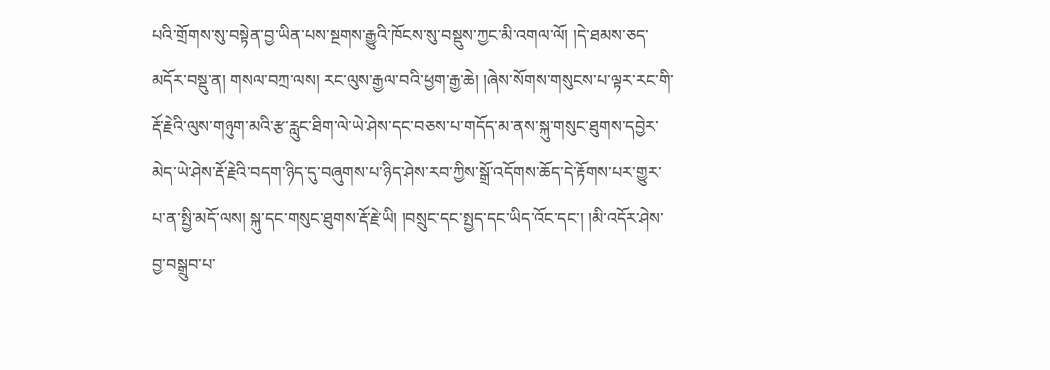པའི་གྲོགས་སུ་བསྟེན་བྱ་ཡིན་པས་སྔགས་རྒྱུའི་ཁོངས་སུ་བསྡུས་ཀྱང་མི་འགལ་ལོ། །དེ་ཐམས་ཅད་མདོར་བསྡུ་ན། གསལ་བཀྲ་ལས། རང་ལུས་རྒྱལ་བའི་ཕྱག་རྒྱ་ཆེ། །ཞེས་སོགས་གསུངས་པ་ལྟར་རང་གི་རྡོ་རྗེའི་ལུས་གཉུག་མའི་རྩ་རླུང་ཐིག་ལེ་ཡེ་ཤེས་དང་བཅས་པ་གདོད་མ་ནས་སྐུ་གསུང་ཐུགས་དབྱེར་མེད་ཡེ་ཤེས་རྡོ་རྗེའི་བདག་ཉིད་དུ་བཞུགས་པ་ཉིད་ཤེས་རབ་ཀྱིས་སྒྲོ་འདོགས་ཆོད་དེ་རྟོགས་པར་གྱུར་པ་ན་སྤྱི་མདོ་ལས། སྐུ་དང་གསུང་ཐུགས་རྡོ་རྗེ་ཡི། །བསྲུང་དང་སྤྱད་དང་ཡིད་འོང་དང་། །མི་འདོར་ཤེས་བྱ་བསྒྲུབ་པ་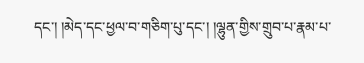དང་། །མེད་དང་ཕྱལ་བ་གཅིག་པུ་དང་། །ལྷུན་གྱིས་གྲུབ་པ་རྣམ་པ་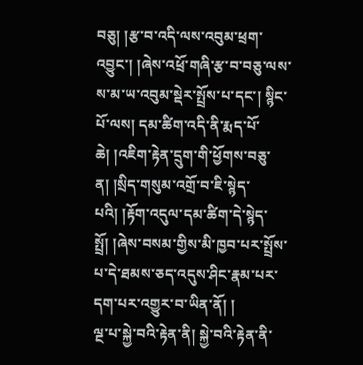བཅུ། །རྩ་བ་འདི་ལས་འབུམ་ཕྲག་འབྱུང་། །ཞེས་འཕྲོ་གཞི་རྩ་བ་བཅུ་ལས་ས་མ་ཡ་འབུམ་སྡེར་སྤྲོས་པ་དང་། སྙིང་པོ་ལས། དམ་ཚིག་འདི་ནི་རྨད་པོ་ཆེ། །འཇིག་རྟེན་དྲུག་གི་ཕྱོགས་བཅུ་ན། །སྲིད་གསུམ་འགྲོ་བ་ཇི་སྙེད་པའི། །རྟོག་འདུལ་དམ་ཚིག་དེ་སྙེད་སྤྲོ། །ཞེས་བསམ་གྱིས་མི་ཁྱབ་པར་སྤྲོས་པ་དེ་ཐམས་ཅད་འདུས་ཤིང་རྣམ་པར་དག་པར་འགྱུར་བ་ཡིན་ནོ། །
ལྔ་པ་སྐྱེ་བའི་རྟེན་ནི། སྐྱེ་བའི་རྟེན་ནི་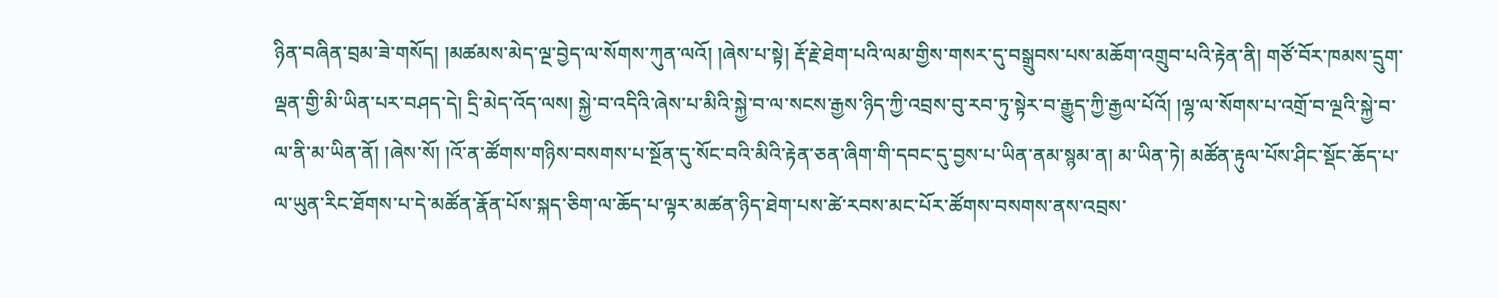ཉིན་བཞིན་བྲམ་ཟེ་གསོད། །མཚམས་མེད་ལྔ་བྱེད་ལ་སོགས་ཀུན་ལའོ། །ཞེས་པ་སྟེ། རྡོ་རྗེ་ཐེག་པའི་ལམ་གྱིས་གསར་དུ་བསྒྲུབས་པས་མཆོག་འགྲུབ་པའི་རྟེན་ནི། གཙོ་བོར་ཁམས་དྲུག་ལྡན་གྱི་མི་ཡིན་པར་བཤད་དེ། དྲི་མེད་འོད་ལས། སྐྱེ་བ་འདིའི་ཞེས་པ་མིའི་སྐྱེ་བ་ལ་སངས་རྒྱས་ཉིད་ཀྱི་འབྲས་བུ་རབ་ཏུ་སྟེར་བ་རྒྱུད་ཀྱི་རྒྱལ་པོའོ། །ལྷ་ལ་སོགས་པ་འགྲོ་བ་ལྔའི་སྐྱེ་བ་ལ་ནི་མ་ཡིན་ནོ། །ཞེས་སོ། །འོ་ན་ཚོགས་གཉིས་བསགས་པ་སྔོན་དུ་སོང་བའི་མིའི་རྟེན་ཅན་ཞིག་གི་དབང་དུ་བྱས་པ་ཡིན་ནམ་སྙམ་ན། མ་ཡིན་ཏེ། མཚོན་རྟུལ་པོས་ཤིང་སྡོང་ཆོད་པ་ལ་ཡུན་རིང་ཐོགས་པ་དེ་མཚོན་རྣོན་པོས་སྐད་ཅིག་ལ་ཆོད་པ་ལྟར་མཚན་ཉིད་ཐེག་པས་ཚེ་རབས་མང་པོར་ཚོགས་བསགས་ནས་འབྲས་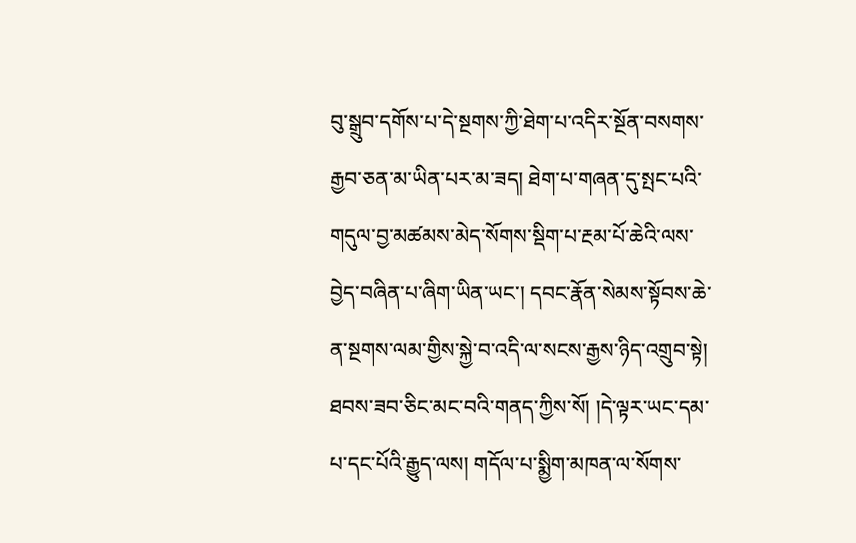བུ་སྒྲུབ་དགོས་པ་དེ་སྔགས་ཀྱི་ཐེག་པ་འདིར་སྔོན་བསགས་རྒྱབ་ཅན་མ་ཡིན་པར་མ་ཟད། ཐེག་པ་གཞན་དུ་སྤང་པའི་གདུལ་བྱ་མཚམས་མེད་སོགས་སྡིག་པ་རྔམ་པོ་ཆེའི་ལས་བྱེད་བཞིན་པ་ཞིག་ཡིན་ཡང་། དབང་རྣོན་སེམས་སྟོབས་ཆེ་ན་སྔགས་ལམ་གྱིས་སྐྱེ་བ་འདི་ལ་སངས་རྒྱས་ཉིད་འགྲུབ་སྟེ། ཐབས་ཟབ་ཅིང་མང་བའི་གནད་ཀྱིས་སོ། །དེ་ལྟར་ཡང་དམ་པ་དང་པོའི་རྒྱུད་ལས། གདོལ་པ་སྨྱིག་མཁན་ལ་སོགས་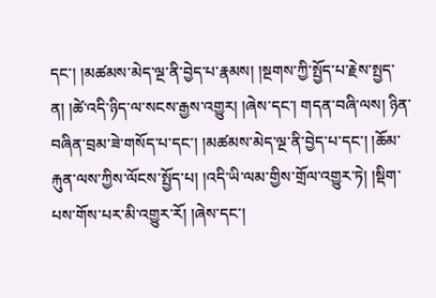དང་། །མཚམས་མེད་ལྔ་ནི་བྱེད་པ་རྣམས། །སྔགས་ཀྱི་སྤྱོད་པ་རྗེས་སྤྱད་ན། །ཚེ་འདི་ཉིད་ལ་སངས་རྒྱས་འགྱུར། །ཞེས་དང་། གདན་བཞི་ལས། ཉིན་བཞིན་བྲམ་ཟེ་གསོད་པ་དང་། །མཚམས་མེད་ལྔ་ནི་བྱེད་པ་དང་། །ཆོམ་རྐུན་ལས་ཀྱིས་ལོངས་སྤྱོད་པ། །འདི་ཡི་ལམ་གྱིས་གྲོལ་འགྱུར་ཏེ། །སྡིག་པས་གོས་པར་མི་འགྱུར་རོ། །ཞེས་དང་།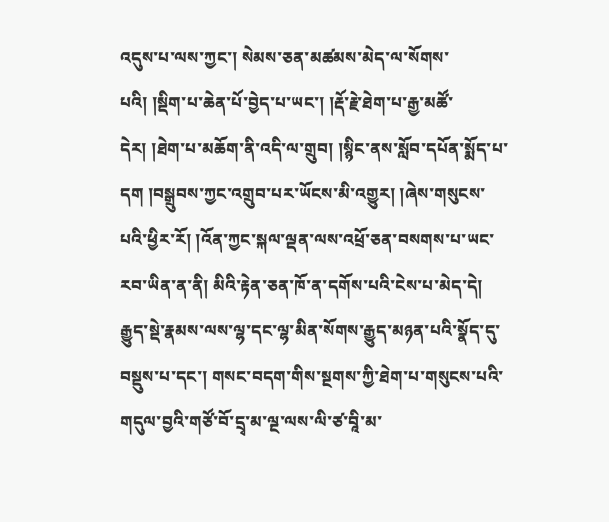འདུས་པ་ལས་ཀྱང་། སེམས་ཅན་མཚམས་མེད་ལ་སོགས་པའི། །སྡིག་པ་ཆེན་པོ་བྱེད་པ་ཡང་། །རྡོ་རྗེ་ཐེག་པ་རྒྱ་མཚོ་དེར། །ཐེག་པ་མཆོག་ནི་འདི་ལ་གྲུབ། །སྙིང་ནས་སློབ་དཔོན་སྨོད་པ་དག །བསྒྲུབས་ཀྱང་འགྲུབ་པར་ཡོངས་མི་འགྱུར། །ཞེས་གསུངས་པའི་ཕྱིར་རོ། །འོན་ཀྱང་སྐལ་ལྡན་ལས་འཕྲོ་ཅན་བསགས་པ་ཡང་རབ་ཡིན་ན་ནི། མིའི་རྟེན་ཅན་ཁོ་ན་དགོས་པའི་ངེས་པ་མེད་དེ། རྒྱུད་སྡེ་རྣམས་ལས་ལྷ་དང་ལྷ་མིན་སོགས་རྒྱུད་མཉན་པའི་སྣོད་དུ་བསྡུས་པ་དང་། གསང་བདག་གིས་སྔགས་ཀྱི་ཐེག་པ་གསུངས་པའི་གདུལ་བྱའི་གཙོ་བོ་དྲྭ་མ་ལྔ་ལས་ལི་ཙ་བཱི་མ་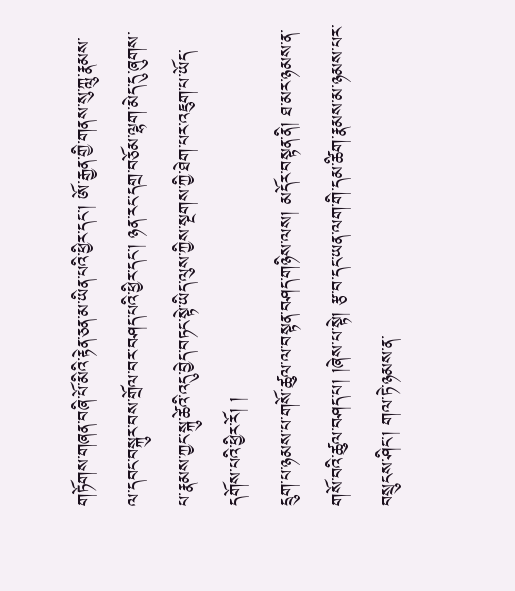གཏོགས་གཞན་བཞི་པོ་མིའི་རྟེན་ཅན་མ་ཡིན་པའི་ཕྱིར་དང་། ཨོ་རྒྱན་གྱི་གནས་སུ་ཀླུ་རྣམས་ལ་དབང་བསྐུར་བས་གྲོལ་བར་བཤད་པའི་ཕྱིར་དང་། ཉན་རང་དགྲ་བཅོམ་ལྷག་མེད་དུ་ཞུགས་པ་རྣམས་ཀྱང་སྐུ་ཚེའི་འདུ་བྱེད་བཏང་སྟེ་ཡིད་ལུས་ཀྱིས་སྔགས་ཀྱི་ཐེག་པར་འཇུག་པ་ཡོད་དགོས་པའི་ཕྱིར་རོ། །
དྲུག་པ་ཉམས་པ་གསོ་ཚུལ་ལ་བསྟན་བཤད་གཉིས་ལས། མདོར་བསྟན་ནི། ཐ་མར་ཉམས་ན་གསོ་བའི་ཚུལ་བཤད་པ། །ཞེས་པ་སྟེ། རྩ་བ་དང་ཡན་ལག་གི་དམ་ཚིག་རྣམས་མ་ཉམས་པར་བསྲུངས་ཤིང་། གལ་ཏེ་ཉམས་ན་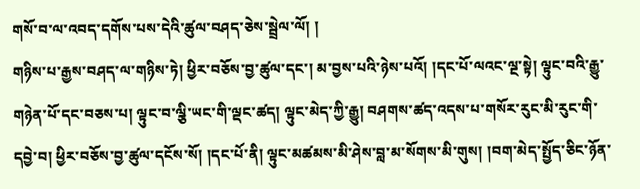གསོ་བ་ལ་འབད་དགོས་པས་དེའི་ཚུལ་བཤད་ཅེས་སྦྲེལ་ལོ། །
གཉིས་པ་རྒྱས་བཤད་ལ་གཉིས་ཏེ། ཕྱིར་བཅོས་བྱ་ཚུལ་དང་། མ་བྱས་པའི་ཉེས་པའོ། །དང་པོ་ལའང་ལྔ་སྟེ། ལྟུང་བའི་རྒྱུ་གཉེན་པོ་དང་བཅས་པ། ལྟུང་བ་ལྕི་ཡང་གི་ལྡང་ཚད། ལྟུང་མེད་ཀྱི་རྒྱུ། བཤགས་ཚད་འདས་པ་གསོར་རུང་མི་རུང་གི་དབྱེ་བ། ཕྱིར་བཅོས་བྱ་ཚུལ་དངོས་སོ། །དང་པོ་ནི། ལྟུང་མཚམས་མི་ཤེས་བླ་མ་སོགས་མི་གུས། །བག་མེད་སྤྱོད་ཅིང་ཉོན་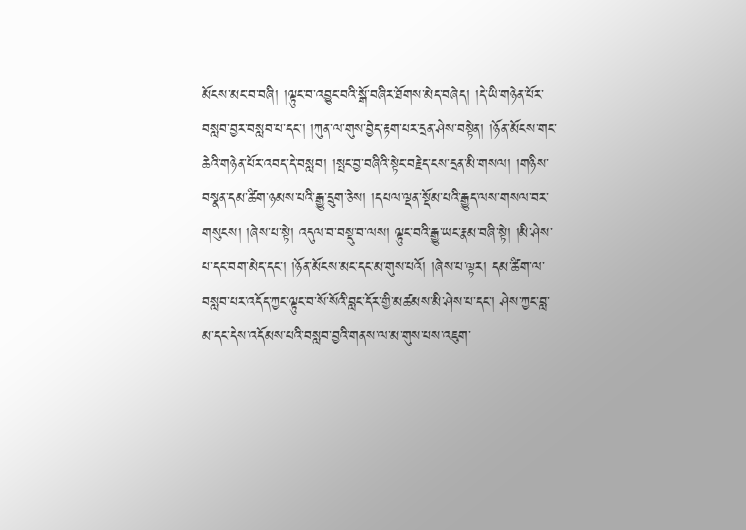མོངས་མང་བ་བཞི། །ལྟུང་བ་འབྱུང་བའི་སྒོ་བཞིར་ཐོགས་མེད་བཞེད། །དེ་ཡི་གཉེན་པོར་བསླབ་བྱར་བསླབ་པ་དང་། །ཀུན་ལ་གུས་བྱེད་རྟག་པར་དྲན་ཤེས་བསྟེན། །ཉོན་མོངས་གང་ཆེའི་གཉེན་པོར་འབད་དེ་བསླབ། །སྤང་བྱ་བཞིའི་སྟེང་བརྗེད་ངས་དྲན་མི་གསལ། །གཉིས་བསྣན་དམ་ཚིག་ཉམས་པའི་རྒྱུ་དྲུག་ཅེས། །དཔལ་ལྡན་སྡོམ་པའི་རྒྱུད་ལས་གསལ་བར་གསུངས། །ཞེས་པ་སྟེ། འདུལ་བ་བསྡུ་བ་ལས། ལྟུང་བའི་རྒྱུ་ཡང་རྣམ་བཞི་སྟེ། །མི་ཤེས་པ་དང་བག་མེད་དང་། །ཉོན་མོངས་མང་དང་མ་གུས་པའོ། །ཞེས་པ་ལྟར། དམ་ཚིག་ལ་བསླབ་པར་འདོད་ཀྱང་ལྟུང་བ་སོ་སོའི་བླང་དོར་གྱི་མཚམས་མི་ཤེས་པ་དང་། ཤེས་ཀྱང་བླ་མ་དང་དེས་འདོམས་པའི་བསླབ་བྱའི་གནས་ལ་མ་གུས་པས་འཇུག་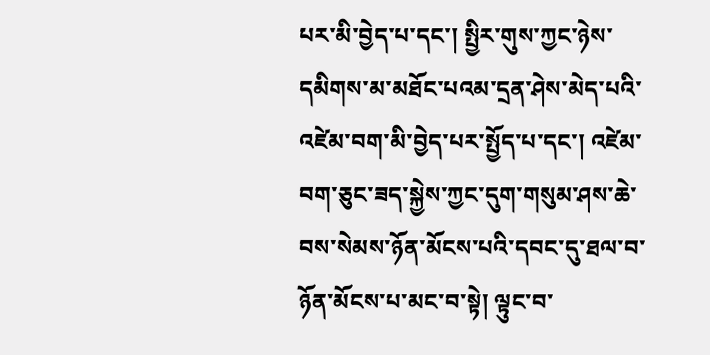པར་མི་བྱེད་པ་དང་། སྤྱིར་གུས་ཀྱང་ཉེས་དམིགས་མ་མཐོང་པའམ་དྲན་ཤེས་མེད་པའི་འཛེམ་བག་མི་བྱེད་པར་སྤྱོད་པ་དང་། འཛེམ་བག་ཅུང་ཟད་སྐྱེས་ཀྱང་དུག་གསུམ་ཤས་ཆེ་བས་སེམས་ཉོན་མོངས་པའི་དབང་དུ་ཐལ་བ་ཉོན་མོངས་པ་མང་བ་སྟེ། ལྟུང་བ་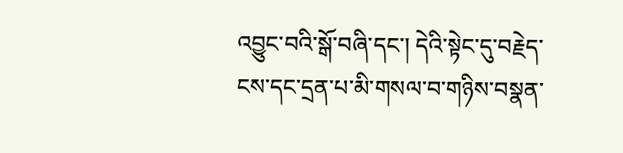འབྱུང་བའི་སྒོ་བཞི་དང་། དེའི་སྟེང་དུ་བརྗེད་ངས་དང་དྲན་པ་མི་གསལ་བ་གཉིས་བསྣན་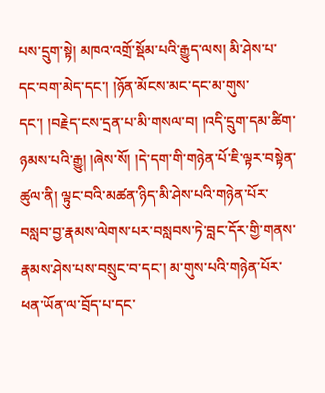པས་དྲུག་སྟེ། མཁའ་འགྲོ་སྡོམ་པའི་རྒྱུད་ལས། མི་ཤེས་པ་དང་བག་མེད་དང་། །ཉོན་མོངས་མང་དང་མ་གུས་དང་། །བརྗེད་ངས་དྲན་པ་མི་གསལ་བ། །འདི་དྲུག་དམ་ཚིག་ཉམས་པའི་རྒྱུ། །ཞེས་སོ། །དེ་དག་གི་གཉེན་པོ་ཇི་ལྟར་བསྟེན་ཚུལ་ནི། ལྟུང་བའི་མཚན་ཉིད་མི་ཤེས་པའི་གཉེན་པོར་བསླབ་བྱ་རྣམས་ལེགས་པར་བསླབས་ཏེ་བླང་དོར་གྱི་གནས་རྣམས་ཤེས་པས་བསྲུང་བ་དང་། མ་གུས་པའི་གཉེན་པོར་ཕན་ཡོན་ལ་བྲོད་པ་དང་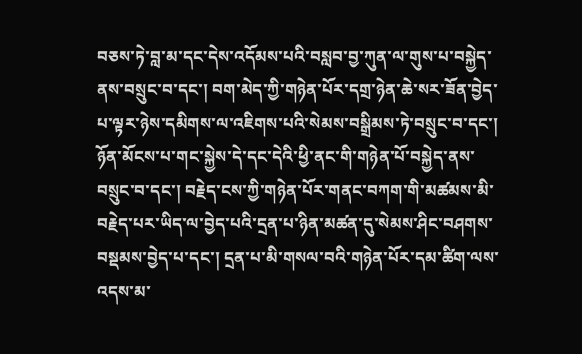བཅས་ཏེ་བླ་མ་དང་དེས་འདོམས་པའི་བསླབ་བྱ་ཀུན་ལ་གུས་པ་བསྐྱེད་ནས་བསྲུང་བ་དང་། བག་མེད་ཀྱི་གཉེན་པོར་དགྲ་ཉེན་ཆེ་སར་ཟོན་བྱེད་པ་ལྟར་ཉེས་དམིགས་ལ་འཇིགས་པའི་སེམས་བསྒྲིམས་ཏེ་བསྲུང་བ་དང་། ཉོན་མོངས་པ་གང་སྐྱེས་དེ་དང་དེའི་ཕྱི་ནང་གི་གཉེན་པོ་བསྐྱེད་ནས་བསྲུང་བ་དང་། བརྗེད་ངས་ཀྱི་གཉེན་པོར་གནང་བཀག་གི་མཚམས་མི་བརྗེད་པར་ཡིད་ལ་བྱེད་པའི་དྲན་པ་ཉིན་མཚན་དུ་སེམས་ཤིང་བཤགས་བསྡམས་བྱེད་པ་དང་། དྲན་པ་མི་གསལ་བའི་གཉེན་པོར་དམ་ཚིག་ལས་འདས་མ་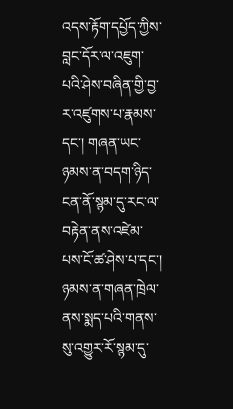འདས་རྟོག་དཔྱོད་ཀྱིས་བླང་དོར་ལ་འཇུག་པའི་ཤེས་བཞིན་གྱི་བྱ་ར་འཛུགས་པ་རྣམས་དང་། གཞན་ཡང་ཉམས་ན་བདག་ཉིད་ངན་ནོ་སྙམ་དུ་རང་ལ་བརྟེན་ནས་འཛེམ་པས་ངོ་ཚ་ཤེས་པ་དང་། ཉམས་ན་གཞན་ཁྲེལ་ནས་སྨད་པའི་གནས་སུ་འགྱུར་རོ་སྙམ་དུ་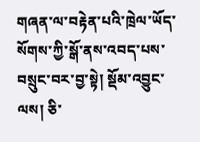གཞན་ལ་བརྟེན་པའི་ཁྲེལ་ཡོད་སོགས་ཀྱི་སྒོ་ནས་འབད་པས་བསྲུང་བར་བྱ་སྟེ། སྡོམ་འབྱུང་ལས། ཅི་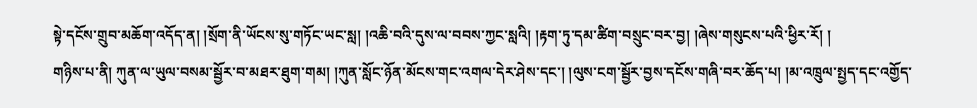སྟེ་དངོས་གྲུབ་མཆོག་འདོད་ན། །སྲོག་ནི་ཡོངས་སུ་གཏོང་ཡང་སླ། །འཆི་བའི་དུས་ལ་བབས་ཀྱང་སླའི། །རྟག་ཏུ་དམ་ཚིག་བསྲུང་བར་བྱ། །ཞེས་གསུངས་པའི་ཕྱིར་རོ། །
གཉིས་པ་ནི། ཀུན་ལ་ཡུལ་བསམ་སྦྱོར་བ་མཐར་ཐུག་གམ། །ཀུན་སློང་ཉོན་མོངས་གང་འགལ་དེར་ཤེས་དང་། །ལུས་ངག་སྦྱོར་བྱས་དངོས་གཞི་བར་ཆོད་པ། །མ་འཁྲུལ་སྤྱད་དང་འགྱོད་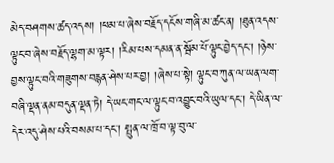མེད་བཤགས་ཚད་འདས། །ཕམ་པ་ཞེས་བརྗོད་དངོས་གཞི་མ་ཚང་ན། །ཐུན་འདས་ལྟུང་བ་ཞེས་བརྗོད་ལྷག་མ་ལྟར། །རིམ་པས་དམན་ན་སྦོམ་པོ་ལྟུང་བྱེད་དང་། །ཉེས་བྱས་ལྟུང་བའི་གཟུགས་བརྙན་ཤེས་པར་བྱ། །ཞེས་པ་སྟེ། ལྟུང་བ་ཀུན་ལ་ཡན་ལག་བཞི་ལྡན་ནམ་བདུན་ལྡན་ཏེ། དེ་ཡང་གང་ལ་ལྟུང་བ་འབྱུང་བའི་ཡུལ་དང་། དེ་ཡིན་ལ་དེར་འདུ་ཤེས་པའི་བསམ་པ་དང་། སྤུན་ལ་ཁྲོ་བ་ལྟ་བུ་ལ་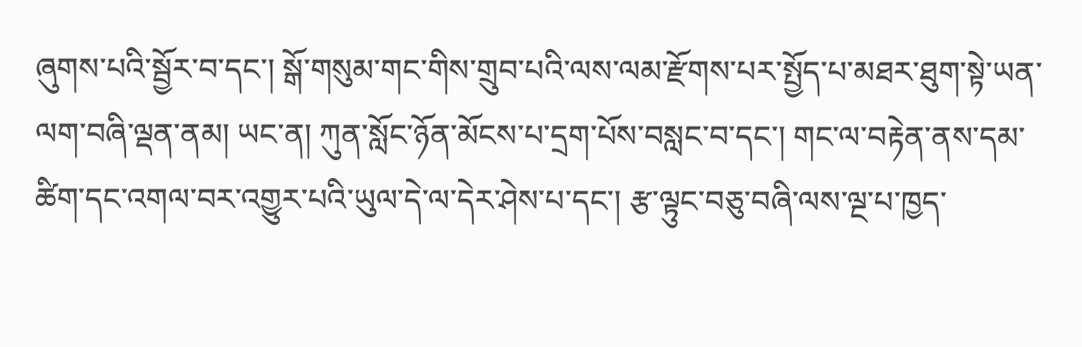ཞུགས་པའི་སྦྱོར་བ་དང་། སྒོ་གསུམ་གང་གིས་གྲུབ་པའི་ལས་ལམ་རྫོགས་པར་སྤྱོད་པ་མཐར་ཐུག་སྟེ་ཡན་ལག་བཞི་ལྡན་ནམ། ཡང་ན། ཀུན་སློང་ཉོན་མོངས་པ་དྲག་པོས་བསླང་བ་དང་། གང་ལ་བརྟེན་ནས་དམ་ཚིག་དང་འགལ་བར་འགྱུར་པའི་ཡུལ་དེ་ལ་དེར་ཤེས་པ་དང་། རྩ་ལྟུང་བཅུ་བཞི་ལས་ལྔ་པ་ཁྱད་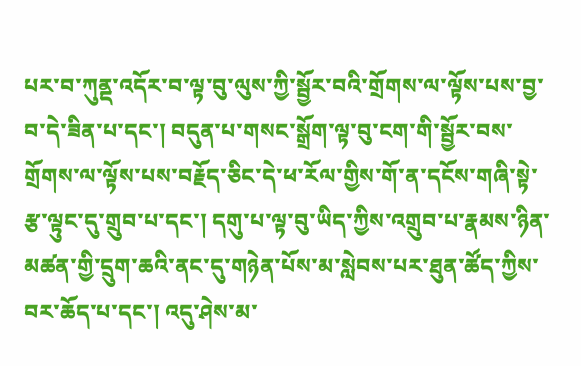པར་བ་ཀུནྡ་འདོར་བ་ལྟ་བུ་ལུས་ཀྱི་སྦྱོར་བའི་གྲོགས་ལ་ལྟོས་པས་བྱ་བ་དེ་ཟིན་པ་དང་། བདུན་པ་གསང་སྒྲོག་ལྟ་བུ་ངག་གི་སྦྱོར་བས་གྲོགས་ལ་ལྟོས་པས་བརྗོད་ཅིང་དེ་ཕ་རོལ་གྱིས་གོ་ན་དངོས་གཞི་སྟེ་རྩ་ལྟུང་དུ་གྲུབ་པ་དང་། དགུ་པ་ལྟ་བུ་ཡིད་ཀྱིས་འགྲུབ་པ་རྣམས་ཉིན་མཚན་གྱི་དྲུག་ཆའི་ནང་དུ་གཉེན་པོས་མ་སླེབས་པར་ཐུན་ཚོད་ཀྱིས་བར་ཆོད་པ་དང་། འདུ་ཤེས་མ་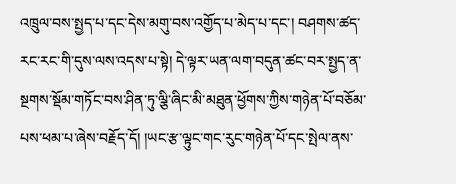འཁྲུལ་བས་སྤྱད་པ་དང་དེས་མགུ་བས་འགྱོད་པ་མེད་པ་དང་། བཤགས་ཚད་རང་རང་གི་དུས་ལས་འདས་པ་སྟེ། དེ་ལྟར་ཡན་ལག་བདུན་ཚང་བར་སྤྱད་ན་སྔགས་སྡོམ་གཏོང་བས་ཤིན་ཏུ་ལྕི་ཞིང་མི་མཐུན་ཕྱོགས་ཀྱིས་གཉེན་པོ་བཅོམ་པས་ཕམ་པ་ཞེས་བརྗོད་དོ། །ཡང་རྩ་ལྟུང་གང་རུང་གཉེན་པོ་དང་སྤེལ་ནས་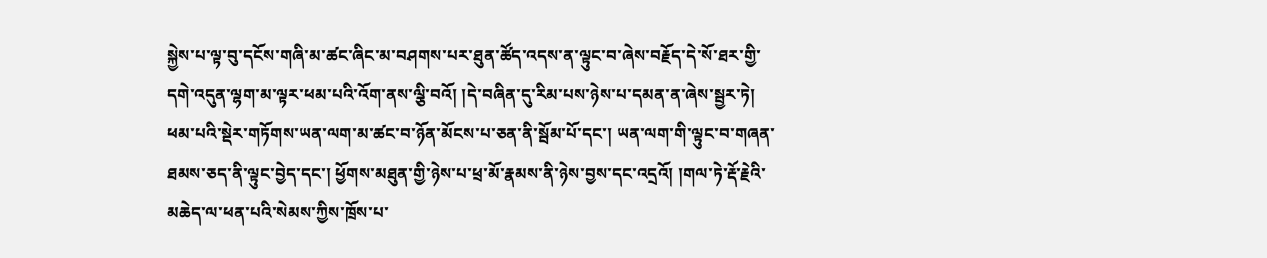སྐྱེས་པ་ལྟ་བུ་དངོས་གཞི་མ་ཚང་ཞིང་མ་བཤགས་པར་ཐུན་ཚོད་འདས་ན་ལྟུང་བ་ཞེས་བརྗོད་དེ་སོ་ཐར་གྱི་དགེ་འདུན་ལྷག་མ་ལྟར་ཕམ་པའི་འོག་ནས་ལྕི་བའོ། །དེ་བཞིན་དུ་རིམ་པས་ཉེས་པ་དམན་ན་ཞེས་སྦྱར་ཏེ། ཕམ་པའི་སྡེར་གཏོགས་ཡན་ལག་མ་ཚང་བ་ཉོན་མོངས་པ་ཅན་ནི་སྦོམ་པོ་དང་། ཡན་ལག་གི་ལྟུང་བ་གཞན་ཐམས་ཅད་ནི་ལྟུང་བྱེད་དང་། ཕྱོགས་མཐུན་གྱི་ཉེས་པ་ཕྲ་མོ་རྣམས་ནི་ཉེས་བྱས་དང་འདྲའོ། །གལ་ཏེ་རྡོ་རྗེའི་མཆེད་ལ་ཕན་པའི་སེམས་ཀྱིས་ཁྲོས་པ་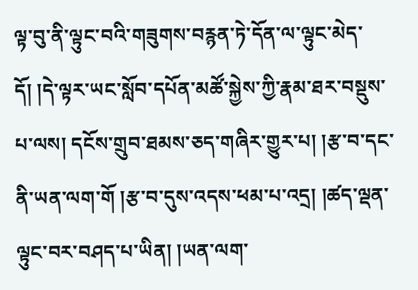ལྟ་བུ་ནི་ལྟུང་བའི་གཟུགས་བརྙན་ཏེ་དོན་ལ་ལྟུང་མེད་དོ། །དེ་ལྟར་ཡང་སློབ་དཔོན་མཚོ་སྐྱེས་ཀྱི་རྣམ་ཐར་བསྡུས་པ་ལས། དངོས་གྲུབ་ཐམས་ཅད་གཞིར་གྱུར་པ། །རྩ་བ་དང་ནི་ཡན་ལག་གོ །རྩ་བ་དུས་འདས་ཕམ་པ་འདྲ། །ཚད་ལྡན་ལྟུང་བར་བཤད་པ་ཡིན། །ཡན་ལག་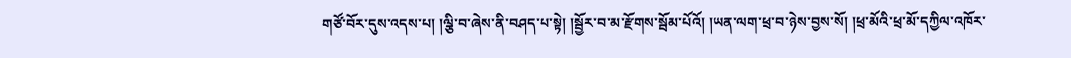གཙོ་བོར་དུས་འདས་པ། །ལྕི་བ་ཞེས་ནི་བཤད་པ་སྟེ། །སྦྱོར་བ་མ་རྫོགས་སྦོམ་པོའོ། །ཡན་ལག་ཕྲ་བ་ཉེས་བྱས་སོ། །ཕྲ་མོའི་ཕྲ་མོ་དཀྱིལ་འཁོར་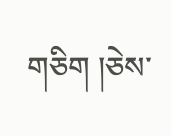གཅིག །ཅེས་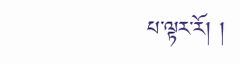པ་ལྟར་རོ། །